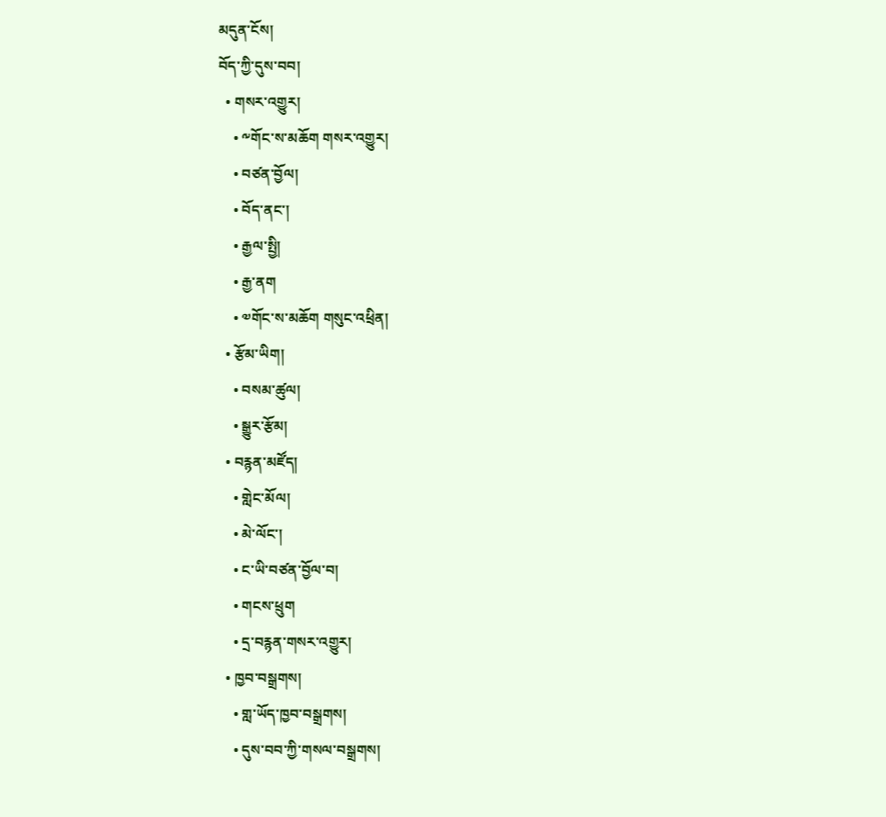མདུན་ངོས།
བོད་ཀྱི་དུས་བབ།
  • གསར་འགྱུར།
    • ༸གོང་ས་མཆོག གསར་འགྱུར།
    • བཙན་བྱོལ།
    • བོད་ནང་།
    • རྒྱལ་སྤྱི།
    • རྒྱ་ནག
    • ༧གོང་ས་མཆོག གསུང་འཕྲིན།
  • རྩོམ་ཡིག།
    • བསམ་ཚུལ།
    • སྒྱུར་རྩོམ།
  • བརྙན་མཛོད།
    • གླེང་མོལ།
    • མེ་ལོང་།
    • ང་ཡི་བཙན་བྱོལ་བ།
    • གངས་ཕྲུག
    • དྲ་བརྙན་གསར་འགྱུར།
  • ཁྱབ་བསྒྲགས།
    • གླ་ཡོད་ཁྱབ་བསྒྲགས།
    • དུས་བབ་ཀྱི་གསལ་བསྒྲགས།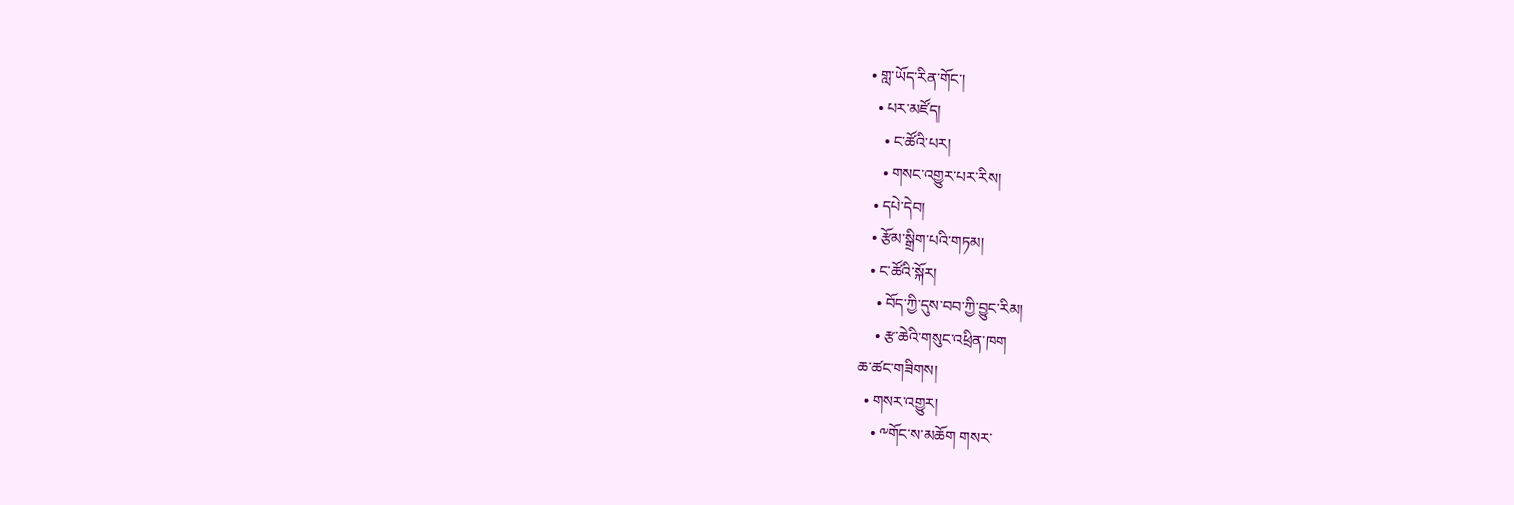• གླ་ཡོད་རིན་གོང་།
  • པར་མཛོད།
    • ང་ཚོའི་པར།
    • གསང་འགྱུར་པར་རིས།
  • དཔེ་དེབ།
  • རྩོམ་སྒྲིག་པའི་གཏམ།
  • ང་ཚོའི་སྐོར།
    • བོད་ཀྱི་དུས་བབ་ཀྱི་བྱུང་རིམ།
    • རྩ་ཆེའི་གསུང་འཕྲིན་ཁག
ཆ་ཚང་གཟིགས།
  • གསར་འགྱུར།
    • ༸གོང་ས་མཆོག གསར་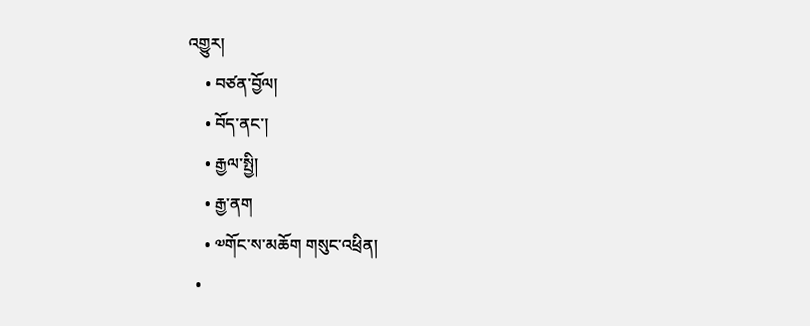འགྱུར།
    • བཙན་བྱོལ།
    • བོད་ནང་།
    • རྒྱལ་སྤྱི།
    • རྒྱ་ནག
    • ༧གོང་ས་མཆོག གསུང་འཕྲིན།
  •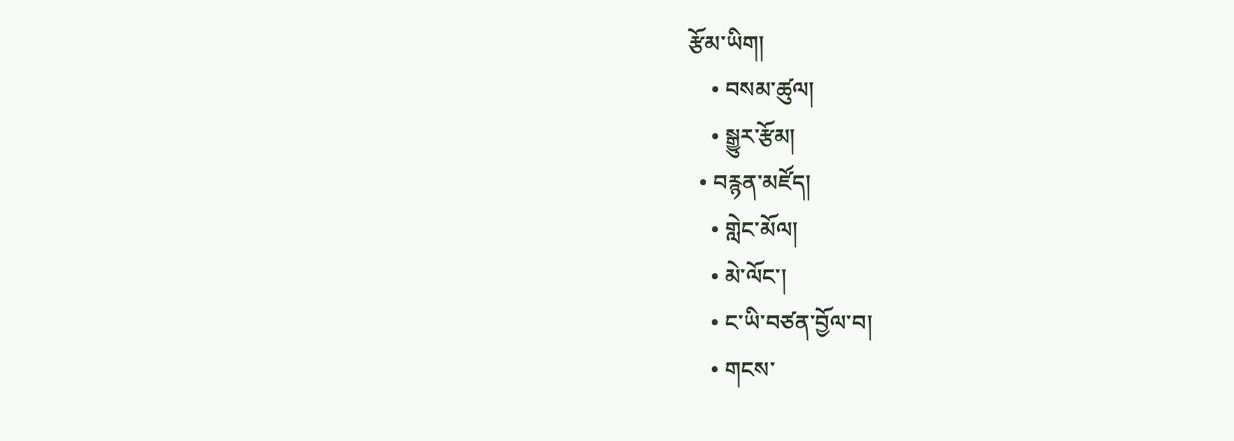རྩོམ་ཡིག།
    • བསམ་ཚུལ།
    • སྒྱུར་རྩོམ།
  • བརྙན་མཛོད།
    • གླེང་མོལ།
    • མེ་ལོང་།
    • ང་ཡི་བཙན་བྱོལ་བ།
    • གངས་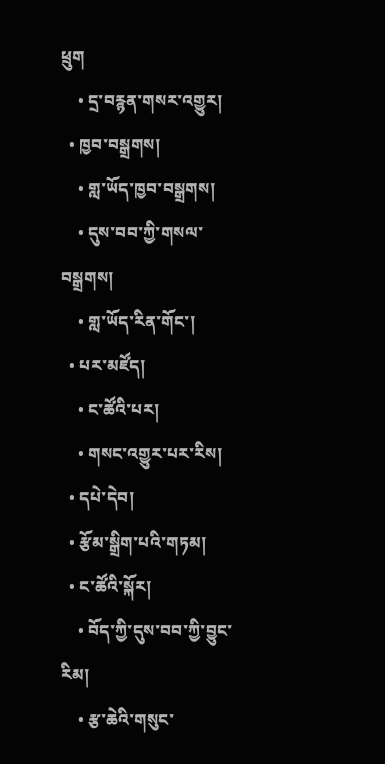ཕྲུག
    • དྲ་བརྙན་གསར་འགྱུར།
  • ཁྱབ་བསྒྲགས།
    • གླ་ཡོད་ཁྱབ་བསྒྲགས།
    • དུས་བབ་ཀྱི་གསལ་བསྒྲགས།
    • གླ་ཡོད་རིན་གོང་།
  • པར་མཛོད།
    • ང་ཚོའི་པར།
    • གསང་འགྱུར་པར་རིས།
  • དཔེ་དེབ།
  • རྩོམ་སྒྲིག་པའི་གཏམ།
  • ང་ཚོའི་སྐོར།
    • བོད་ཀྱི་དུས་བབ་ཀྱི་བྱུང་རིམ།
    • རྩ་ཆེའི་གསུང་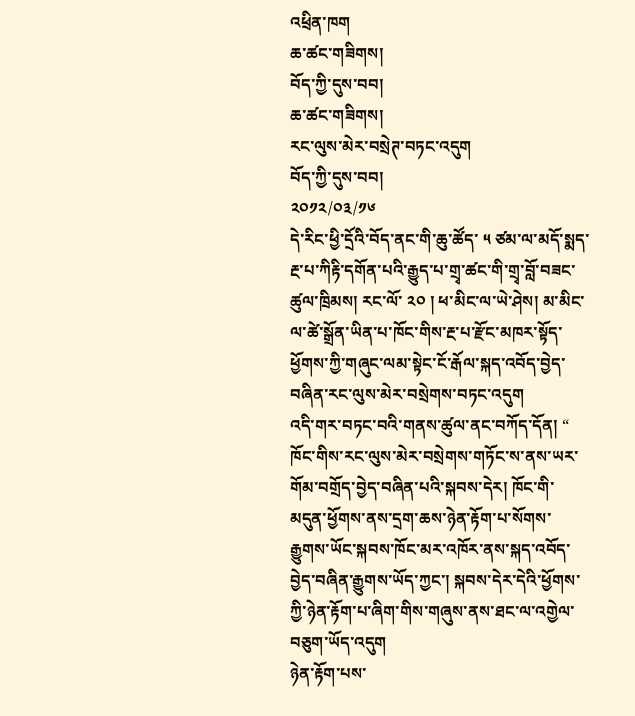འཕྲིན་ཁག
ཆ་ཚང་གཟིགས།
བོད་ཀྱི་དུས་བབ།
ཆ་ཚང་གཟིགས།
རང་ལུས་མེར་བསྲེཊ་བཏང་འདུག
བོད་ཀྱི་དུས་བབ།
༢༠༡༢/༠༣/༡༦
དེ་རིང་ཕྱི་དྲོའི་བོད་ནང་གི་ཆུ་ཚོད་ ༥ ཙམ་ལ་མདོ་སྨད་རྔ་པ་ཀིརྟི་དགོན་པའི་རྒྱུད་པ་གྲྭ་ཚང་གི་གྲྭ་བློ་བཟང་ཚུལ་ཁྲིམས། རང་ལོ་ ༢༠ ། ཕ་མིང་ལ་ཡེ་ཤེས། མ་མིང་ལ་ཚེ་སྒྲོན་ཡིན་པ་ཁོང་གིས་རྔ་པ་རྫོང་མཁར་སྟོད་ཕྱོགས་ཀྱི་གཞུང་ལམ་སྟེང་ངོ་རྒོལ་སྐད་འབོད་བྱེད་བཞིན་རང་ལུས་མེར་བསྲེགས་བཏང་འདུག
འདི་གར་བཏང་བའི་གནས་ཚུལ་ནང་བཀོད་དོན། “ ཁོང་གིས་རང་ལུས་མེར་བསྲེགས་གཏོང་ས་ནས་ཡར་གོམ་བགྲོད་བྱེད་བཞིན་པའི་སྐབས་དེར། ཁོང་གི་མདུན་ཕྱོགས་ནས་དྲག་ཆས་ཉེན་རྟོག་པ་སོགས་རྒྱུགས་ཡོང་སྐབས་ཁོང་མར་འཁོར་ནས་སྐད་འབོད་བྱེད་བཞིན་རྒྱུགས་ཡོད་ཀྱང་། སྐབས་དེར་དེའི་ཕྱོགས་ཀྱི་ཉེན་རྟོག་པ་ཞིག་གིས་གཞུས་ནས་ཐང་ལ་འགྱེལ་བཅུག་ཡོད་འདུག
ཉེན་རྟོག་པས་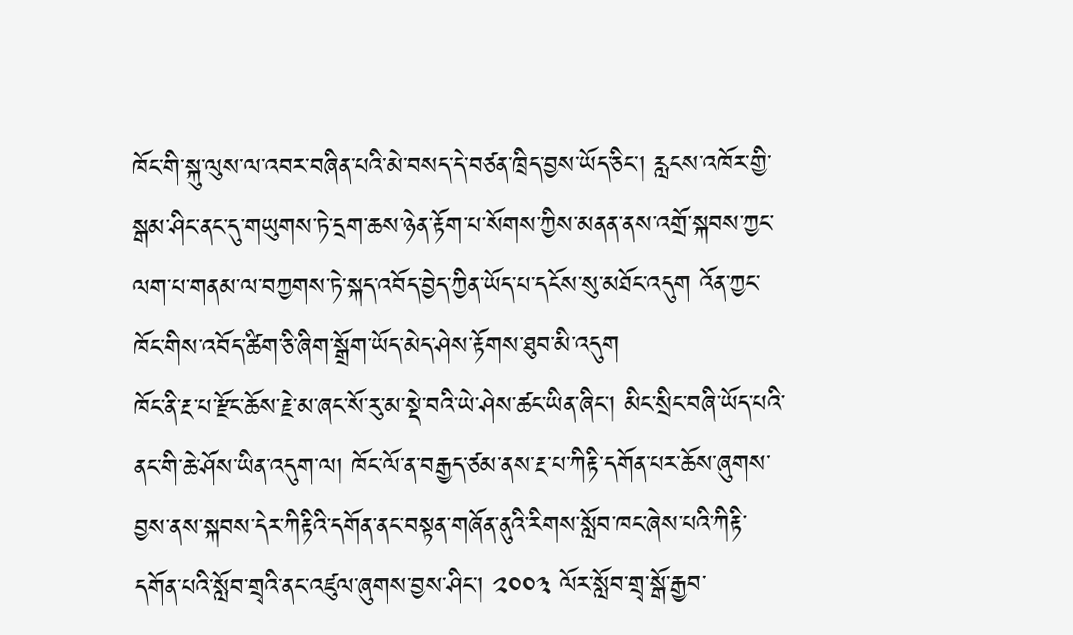ཁོང་གི་སྐུ་ལུས་ལ་འབར་བཞིན་པའི་མེ་བསད་དེ་བཙན་ཁྲིད་བྱས་ཡོད་ཅིང་། རླངས་འཁོར་གྱི་སྒམ་ཤིང་ནང་དུ་གཡུགས་ཏེ་དྲག་ཆས་ཉེན་རྟོག་པ་སོགས་ཀྱིས་མནན་ནས་འགྲོ་སྐབས་ཀྱང་ལག་པ་གནམ་ལ་བཀྱགས་ཏེ་སྐད་འབོད་བྱེད་ཀྱིན་ཡོད་པ་དངོས་སུ་མཐོང་འདུག འོན་ཀྱང་ཁོང་གིས་འབོད་ཚིག་ཅི་ཞིག་སྒྲོག་ཡོད་མེད་ཤེས་རྟོགས་ཐུབ་མི་འདུག
ཁོང་ནི་རྔ་པ་རྫོང་ཆོས་རྗེ་མ་ཞང་སོ་རུ་མ་སྡེ་བའི་ཡེ་ཤེས་ཚང་ཡིན་ཞིང་། མིང་སྲིང་བཞི་ཡོད་པའི་ནང་གི་ཆེ་ཤོས་ཡིན་འདུག་ལ། ཁོང་ལོ་ན་བརྒྱད་ཙམ་ནས་རྔ་པ་ཀིརྟི་དགོན་པར་ཆོས་ཞུགས་བྱས་ནས་སྐབས་དེར་ཀིརྟིའི་དགོན་ནང་བསྟན་གཞོན་ནུའི་རིགས་སློབ་ཁང་ཞེས་པའི་ཀིརྟི་དགོན་པའི་སློབ་གྲྭའི་ནང་འཛུལ་ཞུགས་བྱས་ཤིང་། ༢༠༠༣ ལོར་སློབ་གྲྭ་སྒོ་རྒྱབ་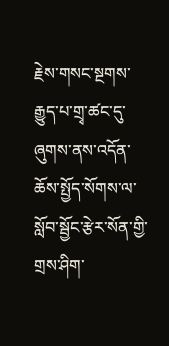རྗེས་གསང་སྔགས་རྒྱུད་པ་གྲྭ་ཚང་དུ་ཞུགས་ནས་འདོན་ཆོས་སྤྱོད་སོགས་ལ་སློབ་སྦྱོང་རྩེར་སོན་གྱི་གྲས་ཤིག་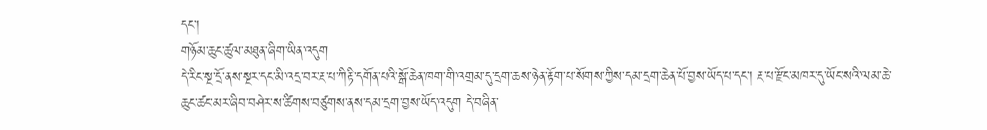དང་།
གཉོམ་ཆུང་ཚུལ་མཐུན་ཞིག་ཡིན་འདུག
དེ་རིང་སྔ་དྲོ་ནས་སྔར་དང་མི་འདྲ་བར་རྔ་པ་ཀིརྟི་དགོན་པའི་སྒོ་ཆེན་ཁག་གི་འགྲམ་དུ་དྲག་ཆས་ཉེན་རྟོག་པ་སོགས་ཀྱིས་དམ་དྲག་ཆེན་པོ་བྱས་ཡོད་པ་དང་། རྔ་པ་རྫོང་མཁར་དུ་ཡོང་སའི་ལམ་ཆེ་ཆུང་ཚང་མར་ཞིབ་བཤེར་ས་ཚིགས་བཙུགས་ནས་དམ་དྲག་བྱས་ཡོད་འདུག དེ་བཞིན་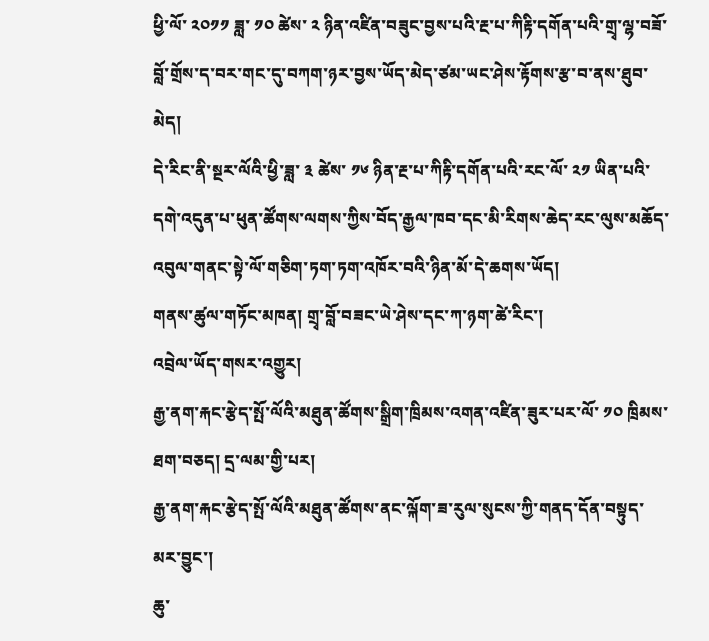ཕྱི་ལོ་ ༢༠༡༡ ཟླ་ ༡༠ ཚེས་ ༢ ཉིན་འཛིན་བཟུང་བྱས་པའི་རྔ་པ་ཀིརྟི་དགོན་པའི་གྲྭ་ལྷ་བཟོ་བློ་གྲོས་ད་བར་གང་དུ་བཀག་ཉར་བྱས་ཡོད་མེད་ཙམ་ཡང་ཤེས་རྟོགས་རྩ་བ་ནས་ཐུབ་མེད།
དེ་རིང་ནི་སྔར་ལོའི་ཕྱི་ཟླ་ ༣ ཚེས་ ༡༦ ཉིན་རྔ་པ་ཀིརྟི་དགོན་པའི་རང་ལོ་ ༢༡ ཡིན་པའི་དགེ་འདུན་པ་ཕུན་ཚོགས་ལགས་ཀྱིས་བོད་རྒྱལ་ཁབ་དང་མི་རིགས་ཆེད་རང་ལུས་མཆོད་འབུལ་གནང་སྟེ་ལོ་གཅིག་ཏག་ཏག་འཁོར་བའི་ཉིན་མོ་དེ་ཆགས་ཡོད།
གནས་ཚུལ་གཏོང་མཁན། གྲྭ་བློ་བཟང་ཡེ་ཤེས་དང་ཀ་ཉག་ཚེ་རིང་།
འབྲེལ་ཡོད་གསར་འགྱུར།
རྒྱ་ནག་རྐང་རྩེད་སྤོ་ལོའི་མཐུན་ཚོགས་སྒྲིག་ཁྲིམས་འགན་འཛིན་ཟུར་པར་ལོ་ ༡༠ ཁྲིམས་ཐག་བཅད། དྲ་ལམ་གྱི་པར།
རྒྱ་ནག་རྐང་རྩེད་སྤོ་ལོའི་མཐུན་ཚོགས་ནང་ལྐོག་ཟ་རུལ་སུངས་ཀྱི་གནད་དོན་བསྟུད་མར་བྱུང་།
ཆུ་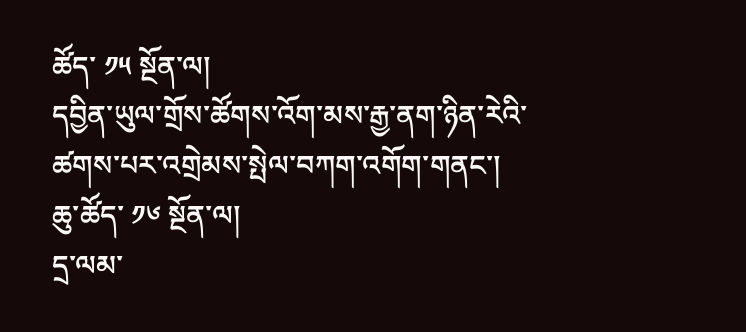ཚོད་ ༡༥ སྔོན་ལ།
དབྱིན་ཡུལ་གྲོས་ཚོགས་འོག་མས་རྒྱ་ནག་ཉིན་རེའི་ཚགས་པར་འགྲེམས་སྤེལ་བཀག་འགོག་གནང་།
ཆུ་ཚོད་ ༡༦ སྔོན་ལ།
དྲ་ལམ་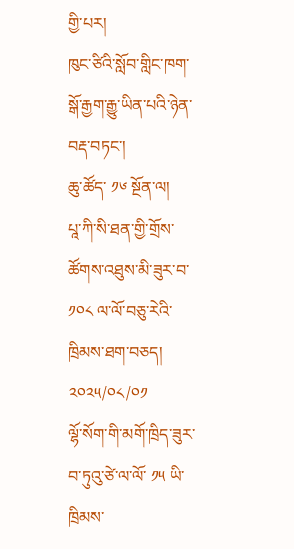གྱི་པར།
ཁུང་ཙིའི་སློབ་གླིང་ཁག་སྒོ་རྒྱག་རྒྱུ་ཡིན་པའི་ཉེན་བརྡ་བཏང་།
ཆུ་ཚོད་ ༡༦ སྔོན་ལ།
པཱ་ཀི་སི་ཐན་གྱི་གྲོས་ཚོགས་འཐུས་མི་ཟུར་བ་ ༡༠༨ ལ་ལོ་བཅུ་རེའི་ཁྲིམས་ཐག་བཅད།
༢༠༢༥/༠༨/༠༡
ལྷོ་སོག་གི་མགོ་ཁྲིད་ཟུར་བ་ཏུའུ་ཙེ་ལ་ལོ་ ༡༥ ཡི་ཁྲིམས་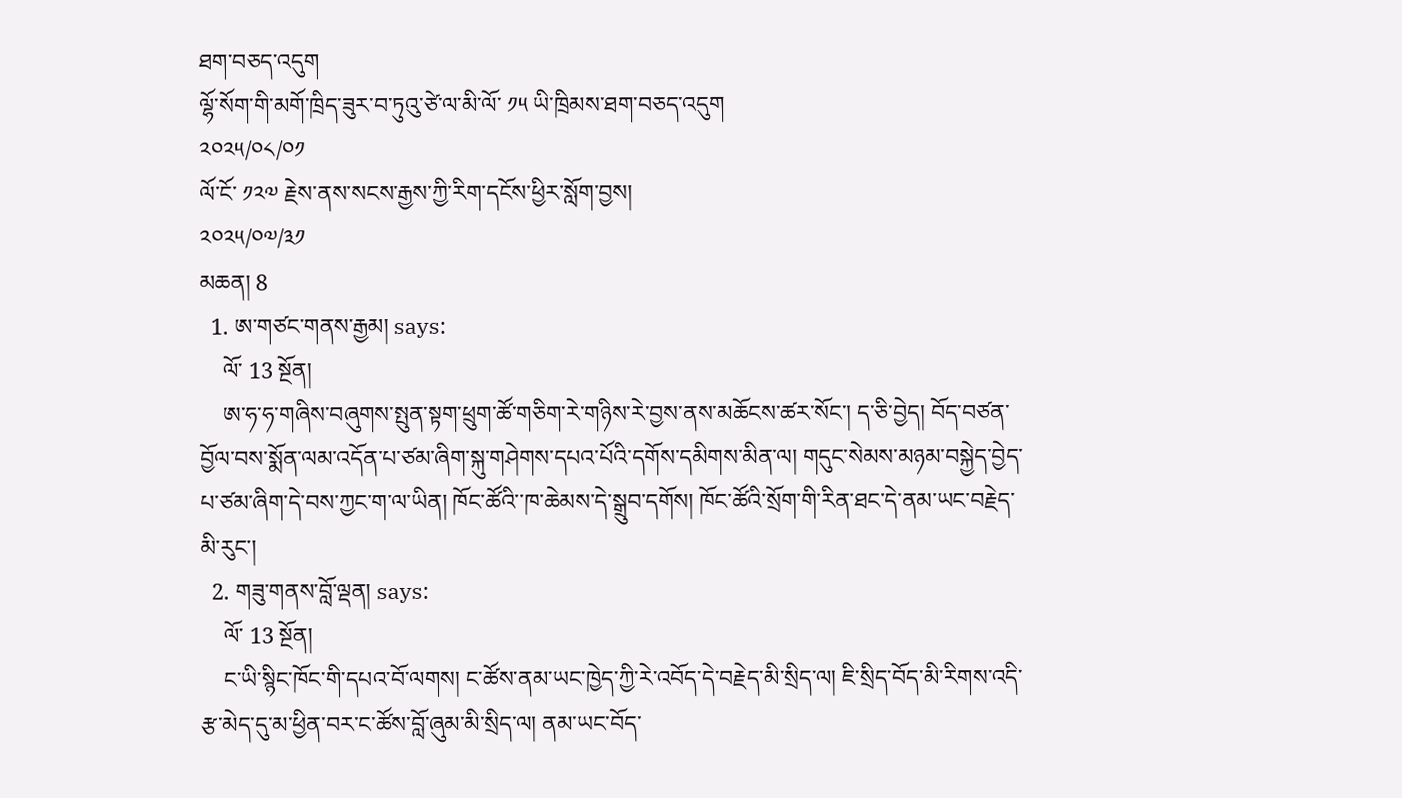ཐག་བཅད་འདུག
ལྷོ་སོག་གི་མགོ་ཁྲིད་ཟུར་བ་ཏུའུ་ཙེ་ལ་མི་ལོ་ ༡༥ ཡི་ཁྲིམས་ཐག་བཅད་འདུག
༢༠༢༥/༠༨/༠༡
ལོ་ངོ་ ༡༢༧ རྗེས་ནས་སངས་རྒྱས་ཀྱི་རིག་དངོས་ཕྱིར་སློག་བྱས།
༢༠༢༥/༠༧/༣༡
མཆན། 8
  1. ཨ་གཙང་གནས་རྒྱམ། says:
    ལོ་ 13 སྔོན།
    ཨ་ཧ་ཧ་གཞིས་བཞུགས་སྤུན་སྟག་ཕྲུག་ཚོ་གཅིག་རེ་གཉིས་རེ་བྱས་ནས་མཆོངས་ཚར་སོང་། ད་ཅི་བྱེད། བོད་བཙན་བྱོལ་བས་སྨོན་ལམ་འདོན་པ་ཙམ་ཞིག་སྐུ་གཤེགས་དཔའ་པོའི་དགོས་དམིགས་མིན་ལ། གདུང་སེམས་མཉམ་བསྐྱེད་བྱེད་པ་ཙམ་ཞིག་དེ་བས་ཀྱང་ག་ལ་ཡིན། ཁོང་ཚོའི་་ཁ་ཆེམས་དེ་སྒྲུབ་དགོས། ཁོང་ཚོའི་སྲོག་གི་རིན་ཐང་དེ་ནམ་ཡང་བརྗེད་མི་རུང་།
  2. གཟུ་གནས་བློ་ལྡན། says:
    ལོ་ 13 སྔོན།
    ང་ཡི་སྙིང་ཁོང་གི་དཔའ་བོ་ལགས། ང་ཚོས་ནམ་ཡང་ཁྱེད་ཀྱི་རེ་འབོད་དེ་བརྗེད་མི་སྲིད་ལ། ཇི་སྲིད་བོད་མི་རིགས་འདི་རྩ་མེད་དུ་མ་ཕྱིན་བར་ང་ཚོས་བློ་ཞུམ་མི་སྲིད་ལ། ནམ་ཡང་བོད་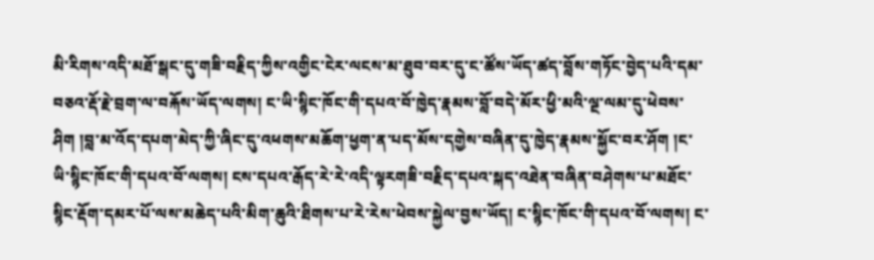མི་རིགས་འདི་མཐོ་སྒང་དུ་གཟི་བརྗིད་ཀྱིས་འགྱིང་ངེར་ལངས་མ་ཐུབ་བར་དུ་ང་ཚོས་ཡོད་ཚད་བློས་གཏོང་བྱེད་པའི་དམ་བཅའ་རྡོ་རྗེ་བྲག་ལ་བརྐོས་ཡོད་ལགས། ང་ཡི་སྙིང་ཁོང་གི་དཔའ་བོ་ཁྱེད་རྣམས་བློ་བདེ་མོར་ཕྱི་མའི་ལྔ་ལམ་དུ་ཕེབས་ཤིག །བླ་མ་འོད་དཔག་མེད་ཀྱི་ཞིང་དུ་འཕགས་མཆོག་ཕྱག་ན་པད་མོས་དགྱེས་བཞིན་དུ་ཁྱེད་རྣམས་སྐྱོང་བར་ཤོག །ང་ཡི་སྙིང་ཁོང་གི་དཔའ་བོ་ལགས། ངས་དཔའ་རྒོད་རེ་རེ་འདི་ལྟརགཟི་བརྗིད་དཔའ་སྐད་འཐེན་བཞིན་བཤེགས་པ་མཐོང་སྙིང་རྡོག་དམར་པོ་ལས་མཆེད་པའི་མིག་ཆུའི་ཐིགས་པ་རེ་རེས་ཕེབས་སྐྱེལ་བྱས་ཡོད། ང་སྙིང་ཁོང་གི་དཔའ་བོ་ལགས། ང་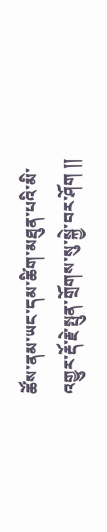ཚོས་ནམ་ཡང་དམ་ཚིག་མཐུན་པའི་མི་འགྱུར་རྡོ་རྗེ་སྤུན་གྲོགས་སུ་སྐྱེ་བར་ཤོག །།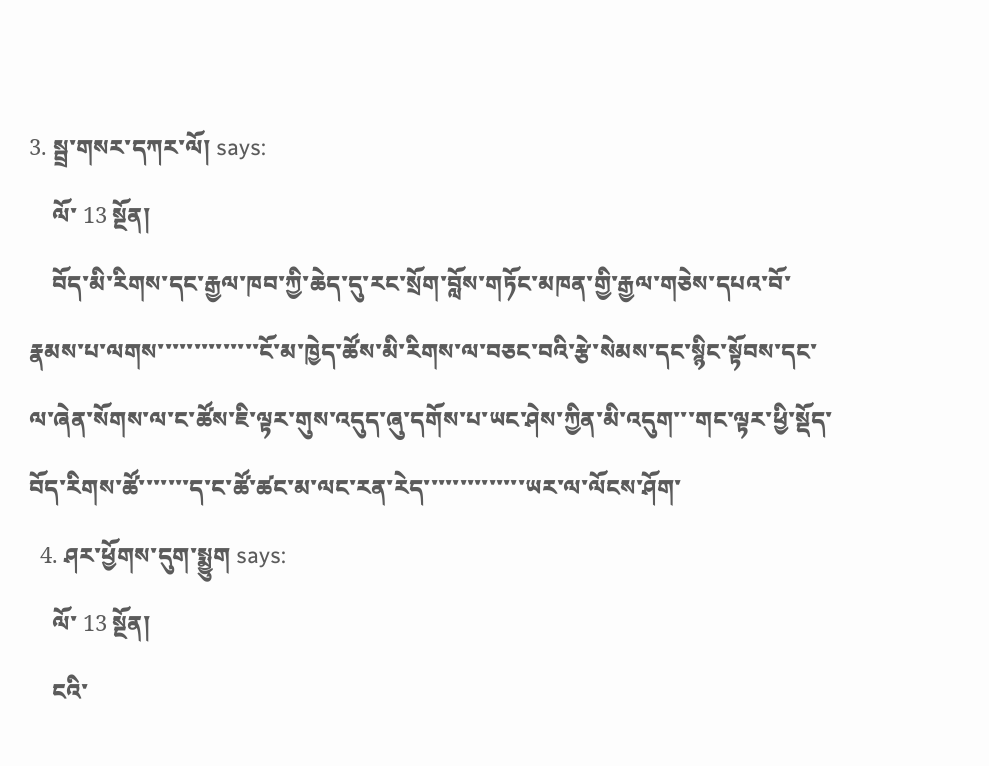3. སྦྲ་གསར་དཀར་ལོ། says:
    ལོ་ 13 སྔོན།
    བོད་མི་རིགས་དང་རྒྱལ་ཁབ་ཀྱི་ཆེད་དུ་རང་སྲོག་བློས་གཏོང་མཁན་གྱི་རྒྱལ་གཅེས་དཔའ་བོ་རྣམས་པ་ལགས་་་་་་་་་་་་་་ངོ་མ་ཁྱེད་ཚོས་མི་རིགས་ལ་བཅང་བའི་རྩེ་སེམས་དང་སྙིང་སྟོབས་དང་ལ་ཞེན་སོགས་ལ་ང་ཚོས་ཇི་ལྟར་གུས་འདུད་ཞུ་དགོས་པ་ཡང་ཤེས་ཀྱིན་མི་འདུག་་་གང་ལྟར་ཕྱི་སྡོད་བོད་རིགས་ཚོ་་་་་་་ད་ང་ཚོ་ཚང་མ་ལང་རན་རེད་་་་་་་་་་་་་་ཡར་ལ་ལོངས་ཤོག་
  4. ཤར་ཕྱོགས་དུག་སྨྱུག says:
    ལོ་ 13 སྔོན།
    ངའི་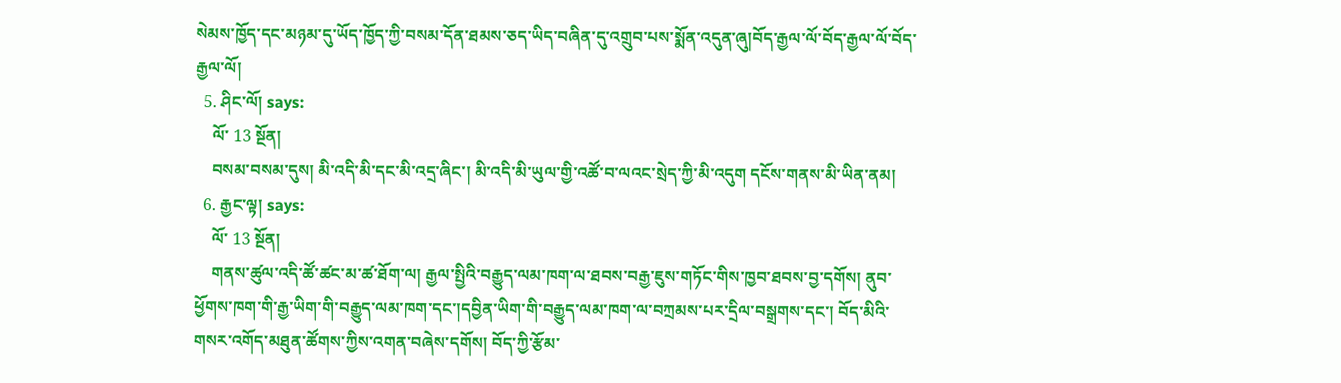སེམས་ཁྱོད་དང་མཉམ་དུ་ཡོད་ཁྱོད་ཀྱི་བསམ་དོན་ཐམས་ཅད་ཡིད་བཞིན་དུ་འགྲུབ་པས་སྨོན་འདུན་ཞུ།བོད་རྒྱལ་ལོ་བོད་རྒྱལ་ལོ་བོད་རྒྱལ་ལོ།
  5. ཤིང་ལོ། says:
    ལོ་ 13 སྔོན།
    བསམ་བསམ་དུས། མི་འདི་མི་དང་མི་འདྲ་ཞིང་། མི་འདི་མི་ཡུལ་གྱི་འཚོ་བ་ལའང་སྲེད་ཀྱི་མི་འདུག དངོས་གནས་མི་ཡིན་ནམ།
  6. རྒྱང་ལྟ། says:
    ལོ་ 13 སྔོན།
    གནས་ཚུལ་འདི་ཚོ་ཚང་མ་ཚ་ཐོག་ལ། རྒྱལ་སྤྱིའི་བརྒྱུད་ལམ་ཁག་ལ་ཐབས་བརྒྱ་ཇུས་གཏོང་གིས་ཁྱབ་ཐབས་བྱ་དགོས། ནུབ་ཕྱོགས་ཁག་གི་རྒྱ་ཡིག་གི་བརྒྱུད་ལམ་ཁག་དང་།དབྱིན་ཡིག་གི་བརྒྱུད་ལམ་ཁག་ལ་བཀྲམས་པར་དྲིལ་བསྒྲགས་དང་། བོད་མིའི་གསར་འགོད་མཐུན་ཚོགས་ཀྱིས་འགན་བཞེས་དགོས། བོད་ཀྱི་རྩོམ་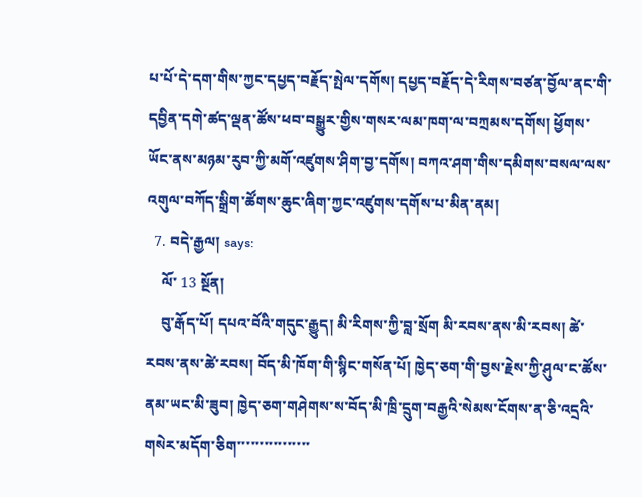པ་པོ་དེ་དག་གིས་ཀྱང་དཔྱད་བརྗོད་སྤེལ་དགོས། དཔྱད་བརྗོད་དེ་རིགས་བཙན་བྱོལ་ནང་གི་དབྱིན་དགེ་ཚད་ལྡན་ཚོས་ཕབ་བསྒྱུར་གྱིས་གསར་ལམ་ཁག་ལ་བཀྲམས་དགོས། ཕྱོགས་ཡོང་ནས་མཉམ་རུབ་ཀྱི་མགོ་འཛུགས་ཤིག་བྱ་དགོས། བཀའ་ཤག་གིས་དམིགས་བསལ་ལས་འགུལ་བཀོད་སྒྲིག་ཚོགས་ཆུང་ཞིག་ཀྱང་འཛུགས་དགོས་པ་མིན་ནམ།
  7. བདེ་རྒྱལ། says:
    ལོ་ 13 སྔོན།
    བུ་རྒོད་པོ། དཔའ་བོའི་གདུང་རྒྱུད། མི་རིགས་ཀྱི་བླ་སྲོག མི་རབས་ནས་མི་རབས། ཚེ་རབས་ནས་ཚེ་རབས། བོད་མི་ཁོག་གི་སྙིང་གསོན་པོ། ཁྱེད་ཅག་གི་བྱས་རྗེས་ཀྱི་ཤུལ་ང་ཚོས་ནམ་ཡང་མི་ཟུབ། ཁྱེད་ཅག་གཤེགས་ས་བོད་མི་ཁྲི་དྲུག་བརྒྱའི་སེམས་ངོགས་ན་ཅི་འདྲའི་གསེར་མདོག་ཅིག་་་་་་་་་་་་་་་་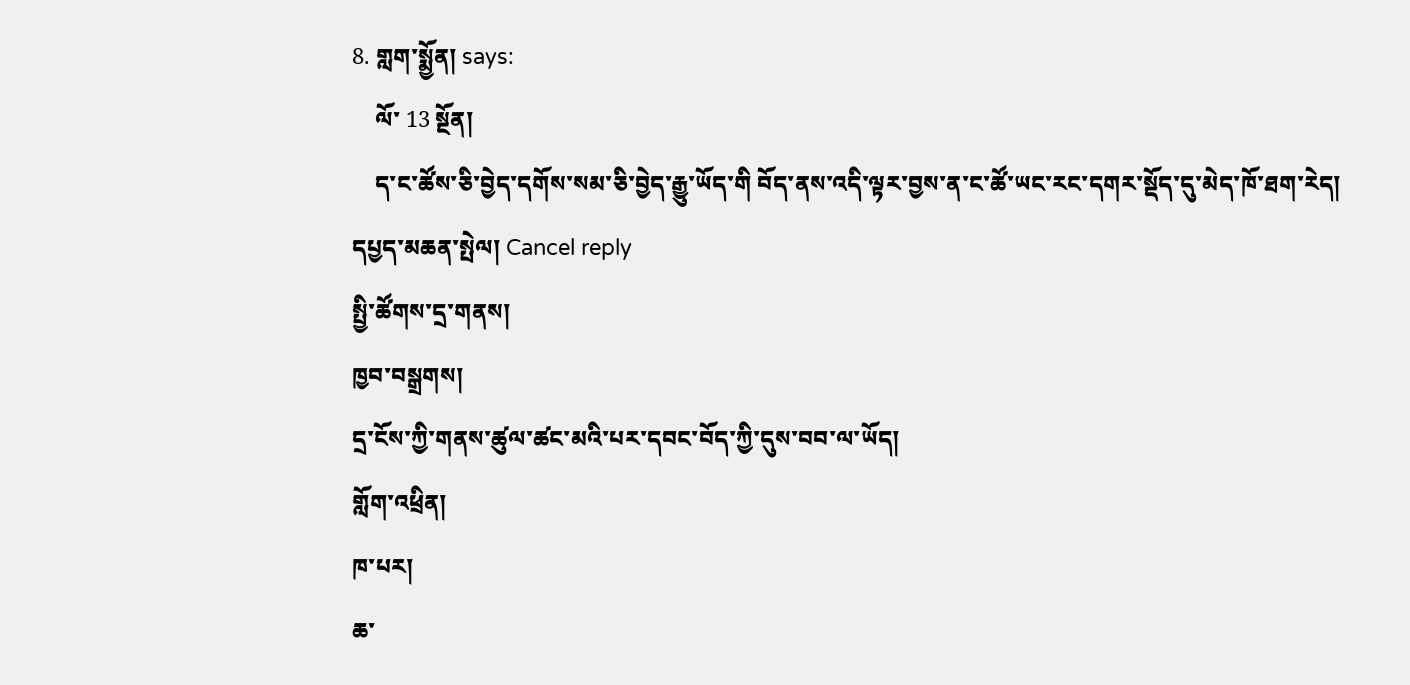8. གླག་སྨྱོན། says:
    ལོ་ 13 སྔོན།
    ད་ང་ཚོས་ཅི་བྱེད་དགོས་སམ་ཅི་བྱེད་རྒྱུ་ཡོད་གི བོད་ནས་འདི་ལྟར་བྱས་ན་ང་ཚོ་ཡང་རང་དགར་སྡོད་དུ་མེད་ཁོ་ཐག་རེད།
དཔྱད་མཆན་སྤེལ། Cancel reply
སྤྱི་ཚོགས་དྲ་གནས།
ཁྱབ་བསྒྲགས།
དྲ་ངོས་ཀྱི་གནས་ཚུལ་ཚང་མའི་པར་དབང་བོད་ཀྱི་དུས་བབ་ལ་ཡོད།
གློག་འཕྲིན།
ཁ་པར།
ཆ་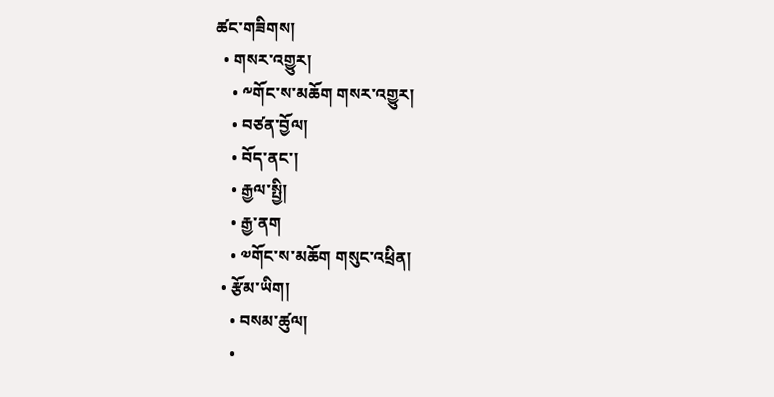ཚང་གཟིགས།
  • གསར་འགྱུར།
    • ༸གོང་ས་མཆོག གསར་འགྱུར།
    • བཙན་བྱོལ།
    • བོད་ནང་།
    • རྒྱལ་སྤྱི།
    • རྒྱ་ནག
    • ༧གོང་ས་མཆོག གསུང་འཕྲིན།
  • རྩོམ་ཡིག།
    • བསམ་ཚུལ།
    •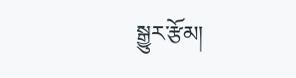སྒྱུར་རྩོམ།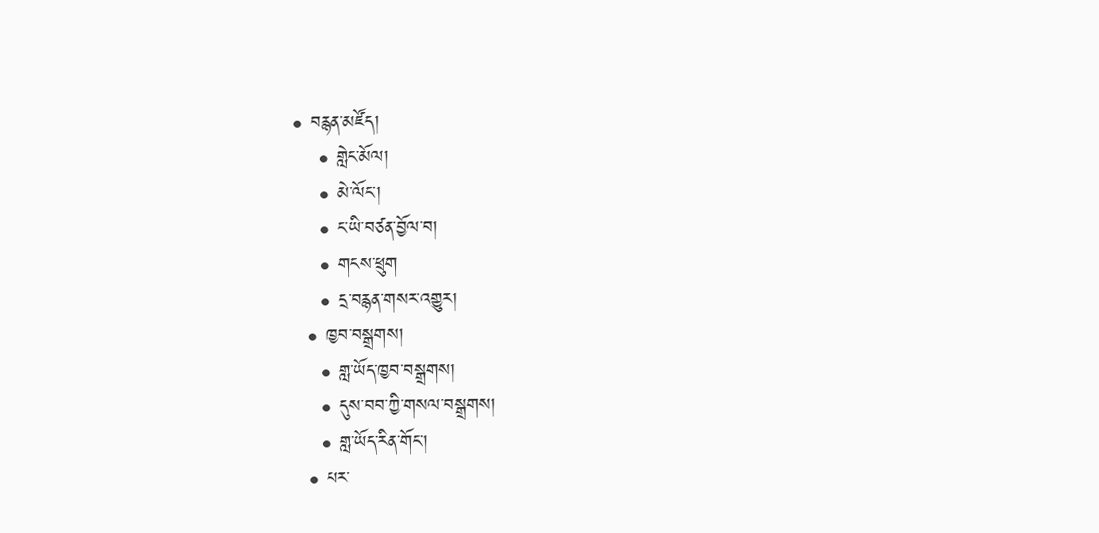• བརྙན་མཛོད།
    • གླེང་མོལ།
    • མེ་ལོང་།
    • ང་ཡི་བཙན་བྱོལ་བ།
    • གངས་ཕྲུག
    • དྲ་བརྙན་གསར་འགྱུར།
  • ཁྱབ་བསྒྲགས།
    • གླ་ཡོད་ཁྱབ་བསྒྲགས།
    • དུས་བབ་ཀྱི་གསལ་བསྒྲགས།
    • གླ་ཡོད་རིན་གོང་།
  • པར་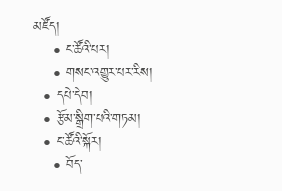མཛོད།
    • ང་ཚོའི་པར།
    • གསང་འགྱུར་པར་རིས།
  • དཔེ་དེབ།
  • རྩོམ་སྒྲིག་པའི་གཏམ།
  • ང་ཚོའི་སྐོར།
    • བོད་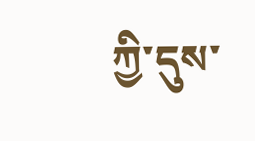ཀྱི་དུས་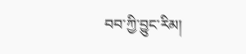བབ་ཀྱི་བྱུང་རིམ།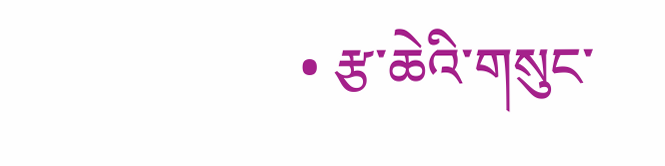• རྩ་ཆེའི་གསུང་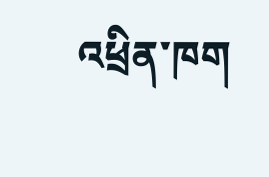འཕྲིན་ཁག